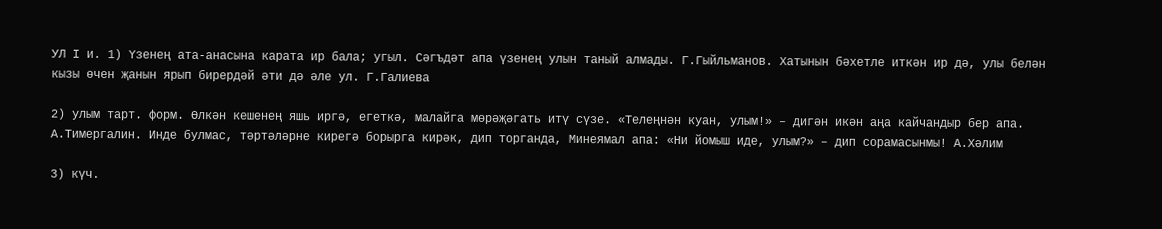УЛ I и. 1) Үзенең ата-анасына карата ир бала; угыл. Сәгъдәт апа үзенең улын таный алмады. Г.Гыйльманов. Хатынын бәхетле иткән ир дә, улы белән кызы өчен җанын ярып бирердәй әти дә әле ул. Г.Галиева

2) улым тарт. форм. Өлкән кешенең яшь иргә, егеткә, малайга мөрәҗәгать итү сүзе. «Телеңнән куан, улым!» – дигән икән аңа кайчандыр бер апа. А.Тимергалин. Инде булмас, тәртәләрне кирегә борырга кирәк, дип торганда, Минеямал апа: «Ни йомыш иде, улым?» – дип сорамасынмы! А.Хәлим

3) күч.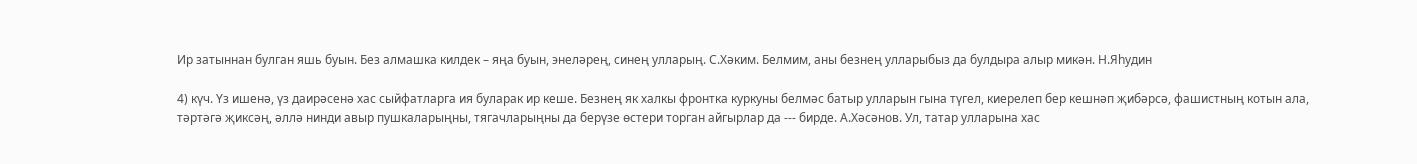Ир затыннан булган яшь буын. Без алмашка килдек – яңа буын, энеләрең, синең улларың. С.Хәким. Белмим, аны безнең улларыбыз да булдыра алыр микән. Н.Яһудин

4) күч. Үз ишенә, үз даирәсенә хас сыйфатларга ия буларак ир кеше. Безнең як халкы фронтка куркуны белмәс батыр улларын гына түгел, киерелеп бер кешнәп җибәрсә, фашистның котын ала, тәртәгә җиксәң, әллә нинди авыр пушкаларыңны, тягачларыңны да берүзе өстери торган айгырлар да --- бирде. А.Хәсәнов. Ул, татар улларына хас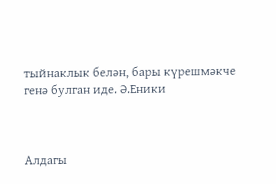тыйнаклык белән, бары күрешмәкче генә булган иде. Ә.Еники



Алдагы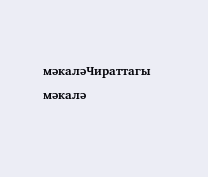мәкаләЧираттагы мәкалә